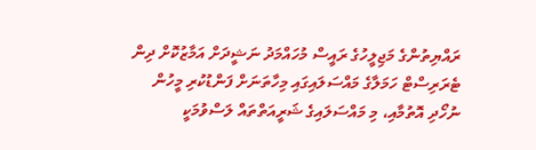ރައްޔިތުންގެ މަޖިލީހުގެ ރައީސް މުހައްމަދު ނަޝީދަށް އަމާޒުކޮށް ދިން ޓެރަރިސްޓް ހަމަލާގެ މައްސަލައިގައި މިހާތަނަށް ފަންޑުކުރި މީހުން ނުހޯދި އޮތުމާއި، މި މައްސަލައިގެ ޝަރީއަތްތައް ލަސްވުމަކީ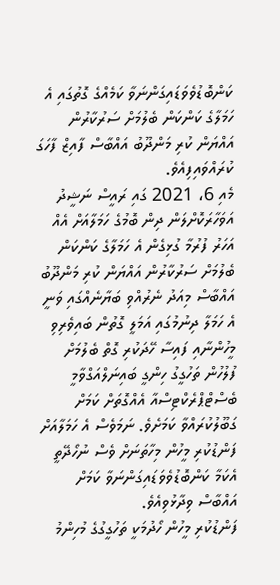ކަންބޮޑުވެވަޑައިގަންނަވާ ކަމެއްގެ ގޮތުގައި އެ ހަމަލާގެ ކަންކަން ބެލުމަށް ސަރުކާރުން އައްޔަން ކުރި މަންދޫބު އައްބާސް ފާއިޒް ފާހަގަ ކުރައްވައިފިއެވެ.
މެއި 6، 2021 ގައި ރައީސް ނަޝީދު އަވަހާރަކޮށްލަން ދިން ބޮމުގެ ހަމަލާއަށް އެއް އަހަރު ފުރުމާ ގުޅިގެން އެ ހަމަލާގެ ކަންކަން ބެލުމަށް ސަރުކާރުން އައްޔަން ކުރި މަންދޫބު އައްބާސް މިއަދު ނެރުއްވި ބަޔާނެއްގައި ވަނީ އެ ހަމަލާ ދިނުމުގައި އަމަލީ ގޮތުން ބައިވެރިވި މީހުންނާއި ފައިސާ ހޭދަކުރި ގޮތް ބެލުމަށް ފުލުހުން ތަހުގީގު ހިންގީ ބައިނަލްއަގްވާމީ ބެސްޓްޕްރެކްޓިސްއާ އެއްގޮތަށް ކަމަށް ގަބޫލުކުރައްވާ ކަމަށެވެ. ނަމަވެސް އެ ހަމަލާއަށް ފަންޑުކުރި މީހުން މިހާތަނަށް ވެސް ނުހޯދޭތީ އެކަމާ ކަންބޮޑުވެވަޑައިގަންނަވާ ކަމަށް އައްބާސް ވިދާޅުވިއެވެ.
ފަންޑުކުރި މީހުން ހޯދުމަކީ ތަހުގީގުގެ މުހިންމު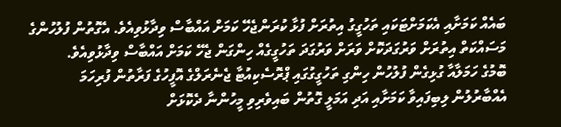ބައެއް ކަމަށާއި އެކަމަށްޓަކައި ތަހުގީގު އިތުރަށް ފުޅާ ކުރަންޖެހޭ ކަމަށް އައްބާސް ވިދާޅުވިއެވެ. އެގޮތުން ފުލުހުންގެ މަސައްކަތް އިތުރަށް ވަރުގަދަކޮށް ވަރަށް ވަރުގަދަ ތަހުގީގެއް ހިންގަން ޖެހޭ ކަމަށް އައްބާސް ވިދާޅުވިއެވެ.
ބޮމުގެ ހަމަލާއާ ގުޅިގެން ފުލުހުން ހިންގި ތަހުގީގުގައި ޕްރޮސެކިއުޓާ ޖެނެރަލްގެ އޮފީހުގެ ފަރާތުން ފުރިހަމަ އެއްބާރުލުން ލިބިފައިވާ ކަމަށާއި އަދި އަމަލީ ގޮތުން ބައިވެރިވި މީހުންނާ ދެކޮޅަށް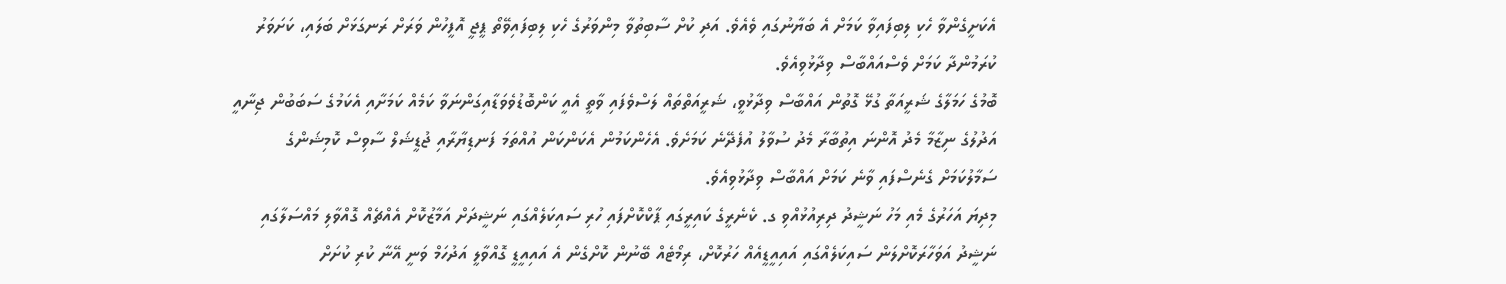އެކަށީގެންވާ ހެކި ލިބިފައިވާ ކަމަށް އެ ބަޔާނުގައި ވެއެވެ. އަދި ކުށް ސާބިތުވާ މިންވަރުގެ ހެކި ލިބިފައިވޭތޯ ޕީޖީ އޮފީހުން ވަރަށް ރަނގަޅަށް ބަލައި، ކަށަވަރު ކުރަމުންދާ ކަމަށް ވެސްއައްބާސް ވިދާޅުވިއެވެ.
ބޮމުގެ ހަމަލާގެ ޝަރީއަތާ ގުޅޭ ގޮތުން އައްބާސް ވިދާޅުވީ، ޝަރީއަތްތައް ލަސްވެފައި ވާތީ އެއީ ކަންބޮޑުވެވަޑާއިގަންނަވާ ކަމެއް ކަމަށާއި އެކަމުގެ ސަބަބުން ޖިނާއީ އަދުލުގެ ނިޒާމާ މެދު އޮންނަ އިތުބާރާ މެދު ސުވާލު އުފެދޭނެ ކަމަށެވެ. އެހެންކަމުން އެކަންކަން އުއްތަމަ ފަނޑިޔާރާއި ޖުޑީޝަލް ސާވިސް ކޮމިޝަންގެ ސަމާލުކަމަށް ގެނެސްފައި ވާނެ ކަމަށް އައްބާސް ވިދާޅުވިއެވެ.
މިދިޔަ އަހަރުގެ މެއި މަހު ނަޝީދު ދިރިއުޅުއްވި ގ. ކެނެރީގެ ކައިރީގައި ޕާކްކޮށްފައި ހުރި ސައިކަލެއްގައި ނަޝީދަށް އަމާޒުކޮށް އެއްޗެއް ގޮއްވާލި މައްސަލާގައި ނަޝީދު އަވަހާރަކޮށްލަން ސައިކަލެއްގައި އައިއީޑީއެއް ހަރުކޮށް، ރިމޯޓެއް ބޭނުން ކޮށްގެން އެ އައިއީޑީ ގޮއްވާލީ އަދުހަމް ވަނީ އޭނާ ކުރި ކުށަށް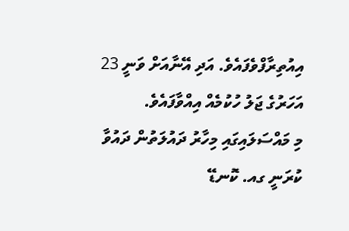އިއުތިރާފްވެފައެވެ. އަދި އޭނާއަށް ވަނީ 23 އަހަރުގެ ޖަލު ހުކުމެއް އިއްވާފައެވެ.
މި މައްސަލައިގައި މިހާރު ދައުލަތުން ދައުވާ ކުރަނީ ގއ. ކޮނޑޭ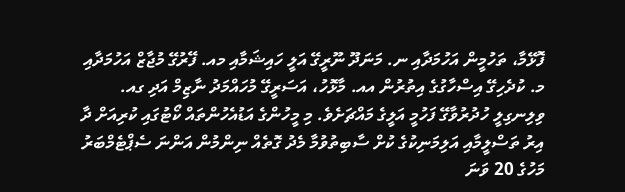ފޮޅޭމާ، ތަހުމީން އަހުމަދާއި ނ. މަނަދޫ ނޫރީގޭ އަލީ ހައިޝަމާއި މއ. ފޭރުގޭ މުޖާޒް އަހުމަދާއި މ. ކުދެހިގޭ އިސްހާގުގެ އިތުރުން އއ. މާޅޮހު، އަސަރީގޭ މުހައްމަދު ނާޒިމް އަދި ގއ. ވިލިނގިލީ ހުދުރުވާގޭ ފަހުމީ އަލީގެ މައްޗަށެވެ. މި މީހުންގެ އަޑުއެހުންތައް ކޯޓުގައި ކުރިއަށް ދާ އިރު ތަސްލީމާއި އަލިމަނިކުގެ ކުށް ސާބިތުވުމާ މެދު ގޮތެއް ނިންމުން އަންނަ ސެޕްޓެމްބަރު މަހުގެ 20 ވަނަ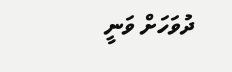ދުވަހަށް ވަނީ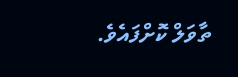ތާވަލް ކޮށްފައެވެ.